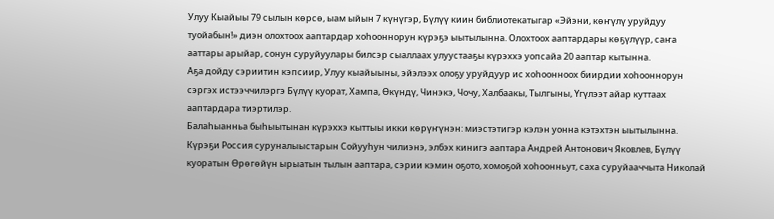Улуу Кыайыы 79 сылын көрсө, ыам ыйын 7 күнүгэр, Бүлүү киин библиотекатыгар «Эйэни, көҥүлү уруйдуу туойабын!» диэн олохтоох ааптардар хоһооннорун күрэҕэ ыытылынна. Олохтоох ааптардары көҕүлүүр, саҥа ааттары арыйар, сонун суруйуулары билсэр сыаллаах улуустааҕы күрэххэ уопсайа 20 ааптар кытынна.
Аҕа дойду сэриитин кэпсиир, Улуу кыайыыны, эйэлээх олоҕу уруйдуур ис хоһоонноох биирдии хоһооннорун сэргэх истээччилэргэ Бүлүү куорат, Хампа, Өкүндү, Чинэкэ, Чочу, Халбаакы, Тылгыны, Үгүлээт айар куттаах ааптардара тиэртилэр.
Балаһыанньа быһыытынан күрэххэ кыттыы икки көрүҥүнэн: миэстэтигэр кэлэн уонна кэтэхтэн ыытылынна.
Күрэҕи Россия суруналыыстарын Сойууһун чилиэнэ, элбэх кинигэ ааптара Андрей Антонович Яковлев, Бүлүү куоратын Өрөгөйүн ырыатын тылын ааптара, сэрии кэмин оҕото, хомоҕой хоһоонньут, саха суруйааччыта Николай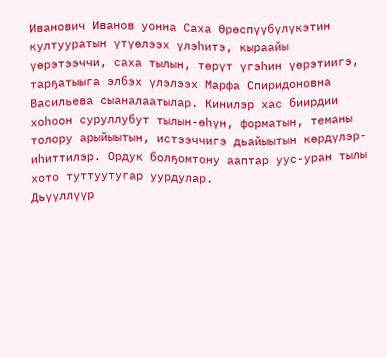Иванович Иванов уонна Саха Өрөспүүбүлүкэтин култууратын үтүөлээх үлэһитэ, кыраайы үөрэтээччи, саха тылын, төрүт үгэһин үөрэтиигэ, тарҕатыыга элбэх үлэлээх Марфа Спиридоновна Васильева сыаналаатылар. Кинилэр хас биирдии хоһоон суруллубут тылын-өһүн, форматын, теманы толору арыйыытын, истээччигэ дьайыытын көрдүлэр-иһиттилэр. Ордук болҕомтону ааптар уус-уран тылы хото туттуутугар уурдулар.
Дьүүллүүр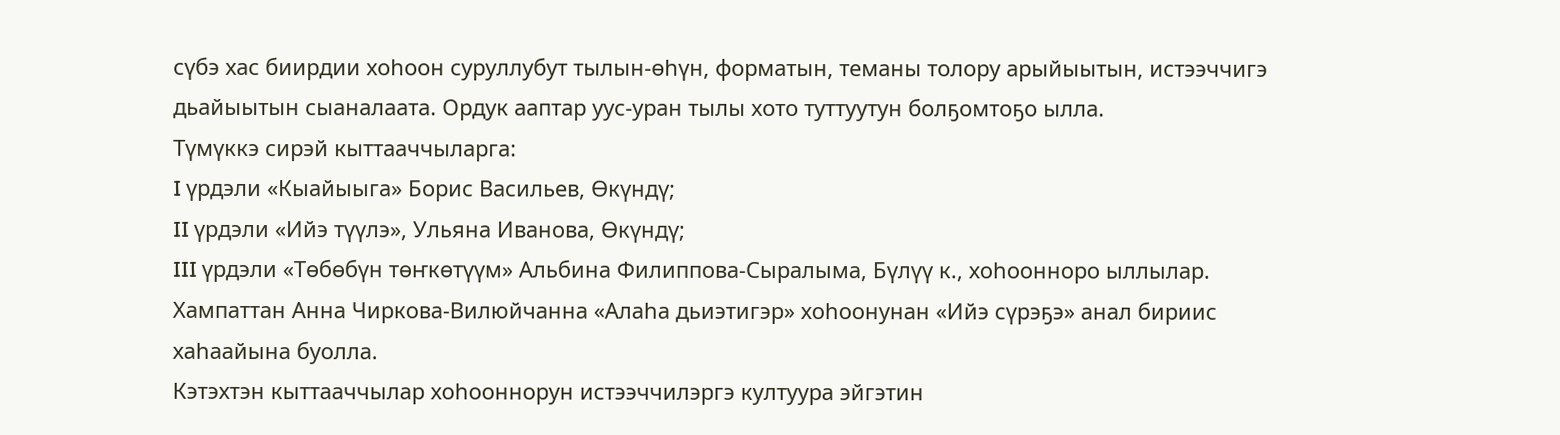сүбэ хас биирдии хоһоон суруллубут тылын-өһүн, форматын, теманы толору арыйыытын, истээччигэ дьайыытын сыаналаата. Ордук ааптар уус-уран тылы хото туттуутун болҕомтоҕо ылла.
Түмүккэ сирэй кыттааччыларга:
I үрдэли «Кыайыыга» Борис Васильев, Өкүндү;
II үрдэли «Ийэ түүлэ», Ульяна Иванова, Өкүндү;
III үрдэли «Төбөбүн төҥкөтүүм» Альбина Филиппова-Сыралыма, Бүлүү к., хоһоонноро ыллылар.
Хампаттан Анна Чиркова-Вилюйчанна «Алаһа дьиэтигэр» хоһоонунан «Ийэ сүрэҕэ» анал бириис хаһаайына буолла.
Кэтэхтэн кыттааччылар хоһооннорун истээччилэргэ култуура эйгэтин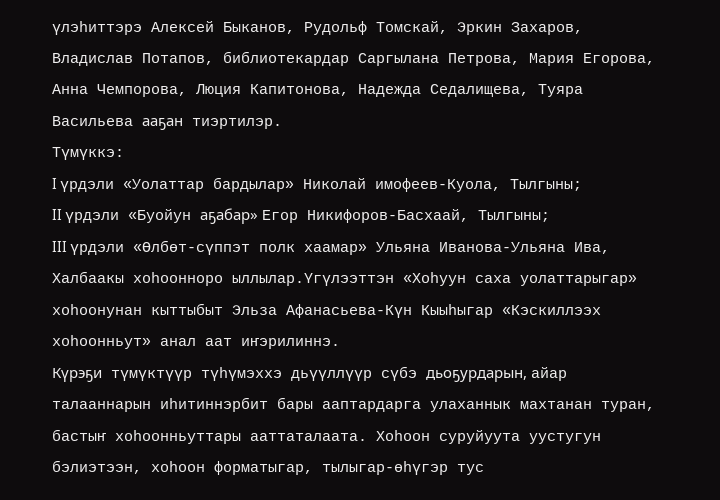үлэһиттэрэ Алексей Быканов, Рудольф Томскай, Эркин Захаров, Владислав Потапов, библиотекардар Саргылана Петрова, Мария Егорова, Анна Чемпорова, Люция Капитонова, Надежда Седалищева, Туяра Васильева ааҕан тиэртилэр.
Түмүккэ:
I үрдэли «Уолаттар бардылар» Николай имофеев-Куола, Тылгыны;
II үрдэли «Буойун аҕабар» Егор Никифоров-Басхаай, Тылгыны;
III үрдэли «Өлбөт-сүппэт полк хаамар» Ульяна Иванова-Ульяна Ива, Халбаакы хоһоонноро ыллылар.Үгүлээттэн «Хоһуун саха уолаттарыгар» хоһоонунан кыттыбыт Эльза Афанасьева-Күн Кыыһыгар «Кэскиллээх хоһоонньут» анал аат иҥэрилиннэ.
Күрэҕи түмүктүүр түһүмэххэ дьүүллүүр сүбэ дьоҕурдарын, айар талааннарын иһитиннэрбит бары ааптардарга улаханнык махтанан туран, бастыҥ хоһоонньуттары ааттаталаата. Хоһоон суруйуута уустугун бэлиэтээн, хоһоон форматыгар, тылыгар-өһүгэр тус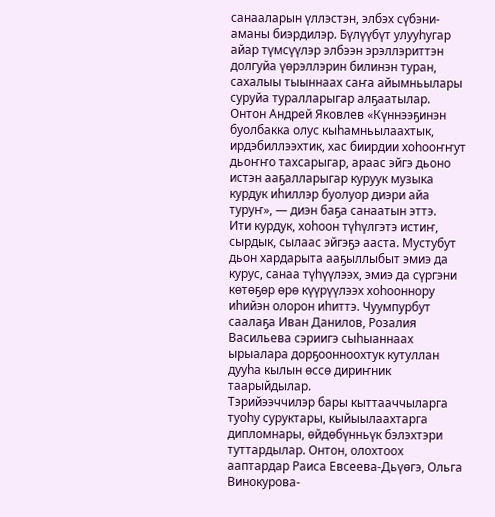санааларын үллэстэн, элбэх сүбэни-аманы биэрдилэр. Бүлүүбүт улууһугар айар түмсүүлэр элбээн эрэллэриттэн долгуйа үөрэллэрин билинэн туран, сахалыы тыыннаах саҥа айымньылары суруйа туралларыгар алҕаатылар.
Онтон Андрей Яковлев «Күннээҕинэн буолбакка олус кыһамньылаахтык, ирдэбиллээхтик, хас биирдии хоһооҥҥут дьоҥҥо тахсарыгар, араас эйгэ дьоно истэн ааҕалларыгар куруук музыка курдук иһиллэр буолуор диэри айа туруҥ», — диэн баҕа санаатын эттэ.
Ити курдук, хоһоон түһүлгэтэ истиҥ, сырдык, сылаас эйгэҕэ ааста. Мустубут дьон хардарыта ааҕыллыбыт эмиэ да курус, санаа түһүүлээх, эмиэ да сүргэни көтөҕөр өрө күүрүүлээх хоһооннору иһийэн олорон иһиттэ. Чуумпурбут саалаҕа Иван Данилов, Розалия Васильева сэриигэ сыһыаннаах ырыалара дорҕоонноохтук кутуллан дууһа кылын өссө дириҥник таарыйдылар.
Тэрийээччилэр бары кыттааччыларга туоһу суруктары, кыйыылаахтарга дипломнары, өйдөбүнньүк бэлэхтэри туттардылар. Онтон, олохтоох ааптардар Раиса Евсеева-Дьүөгэ, Ольга Винокурова-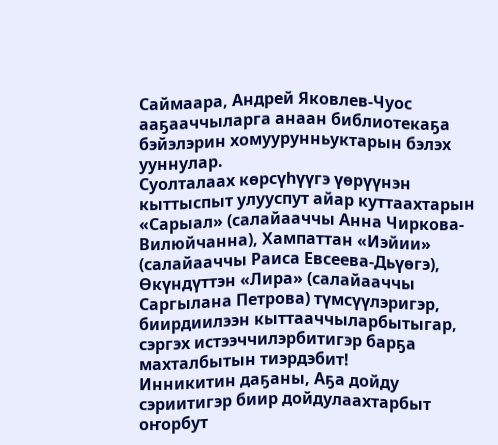Саймаара, Андрей Яковлев-Чуос ааҕааччыларга анаан библиотекаҕа бэйэлэрин хомуурунньуктарын бэлэх ууннулар.
Суолталаах көрсүһүүгэ үөрүүнэн кыттыспыт улууспут айар куттаахтарын «Сарыал» (салайааччы Анна Чиркова-Вилюйчанна), Хампаттан «Иэйии» (салайааччы Раиса Евсеева-Дьүөгэ), Өкүндүттэн «Лира» (салайааччы Саргылана Петрова) түмсүүлэригэр, биирдиилээн кыттааччыларбытыгар, сэргэх истээччилэрбитигэр барҕа махталбытын тиэрдэбит!
Инникитин даҕаны, Аҕа дойду сэриитигэр биир дойдулаахтарбыт оҥорбут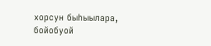хорсун быһыылара, бойобуой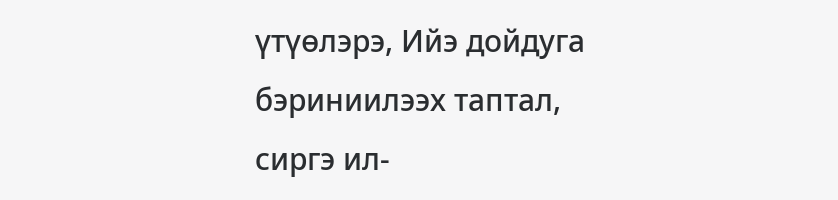үтүөлэрэ, Ийэ дойдуга бэриниилээх таптал, сиргэ ил-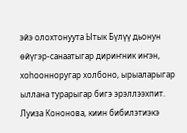эйэ олохтонуута Ытык Бүлүү дьонун өйүгэр-санаатыгар дириҥник иҥэн, хоһоонноругар холбоно, ырыаларыгар ыллана турарыгар бигэ эрэллээхпит.
Луиза Кононова, киин бибилэтиэкэ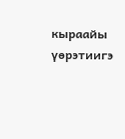кыраайы үөрэтиигэ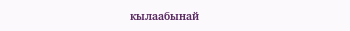кылаабынай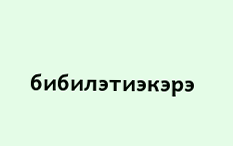бибилэтиэкэрэ